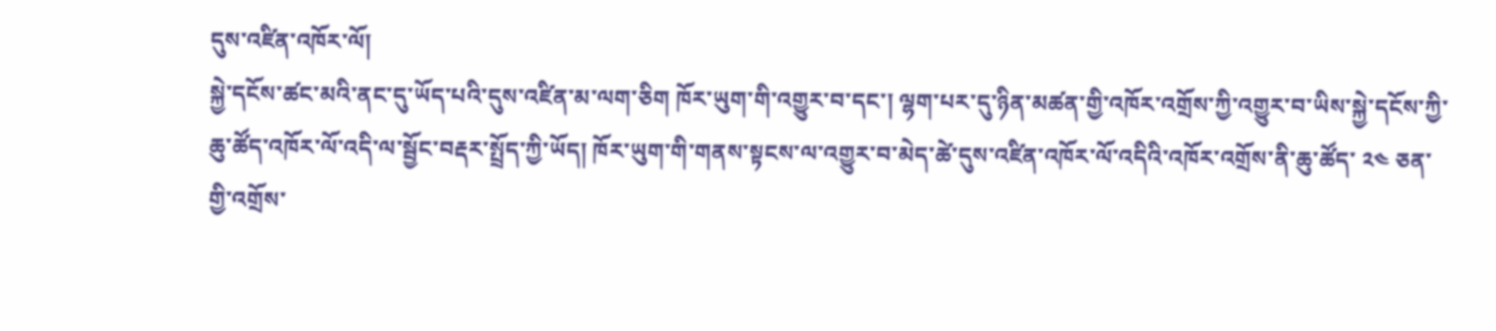དུས་འཛིན་འཁོར་ལོ།
སྐྱེ་དངོས་ཚང་མའི་ནང་དུ་ཡོད་པའི་དུས་འཛིན་མ་ལག་ཅིག ཁོར་ཡུག་གི་འགྱུར་བ་དང་། ལྷག་པར་དུ་ཉིན་མཚན་གྱི་འཁོར་འགྲོས་ཀྱི་འགྱུར་བ་ཡིས་སྐྱེ་དངོས་ཀྱི་ཆུ་ཚོད་འཁོར་ལོ་འདི་ལ་སྦྱོང་བརྡར་སྤྲོད་ཀྱི་ཡོད། ཁོར་ཡུག་གི་གནས་སྟངས་ལ་འགྱུར་བ་མེད་ཚེ་དུས་འཛིན་འཁོར་ལོ་འདིའི་འཁོར་འགྲོས་ནི་ཆུ་ཚོད་ ༢༤ ཅན་གྱི་འགྲོས་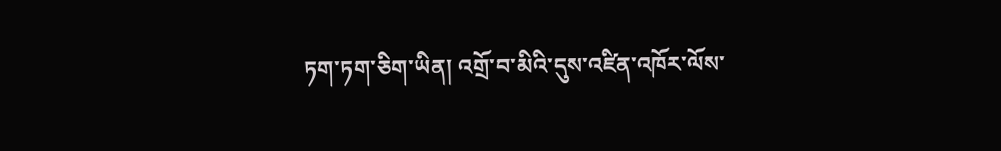ཏག་ཏག་ཅིག་ཡིན། འགྲོ་བ་མིའི་དུས་འཛིན་འཁོར་ལོས་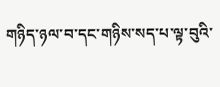གཉིད་ཉལ་བ་དང་གཉིས་སད་པ་ལྟ་བུའི་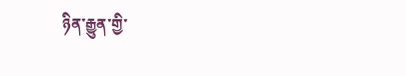ཉིན་རྒྱུན་གྱི་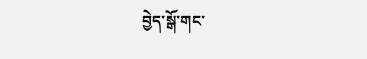བྱེད་སྒོ་གང་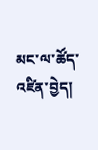མང་ལ་ཚོད་འཛིན་བྱེད།